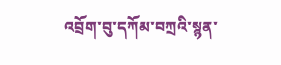འབྲོག་བུ་དཀོམ་བཀྲའི་སྙན་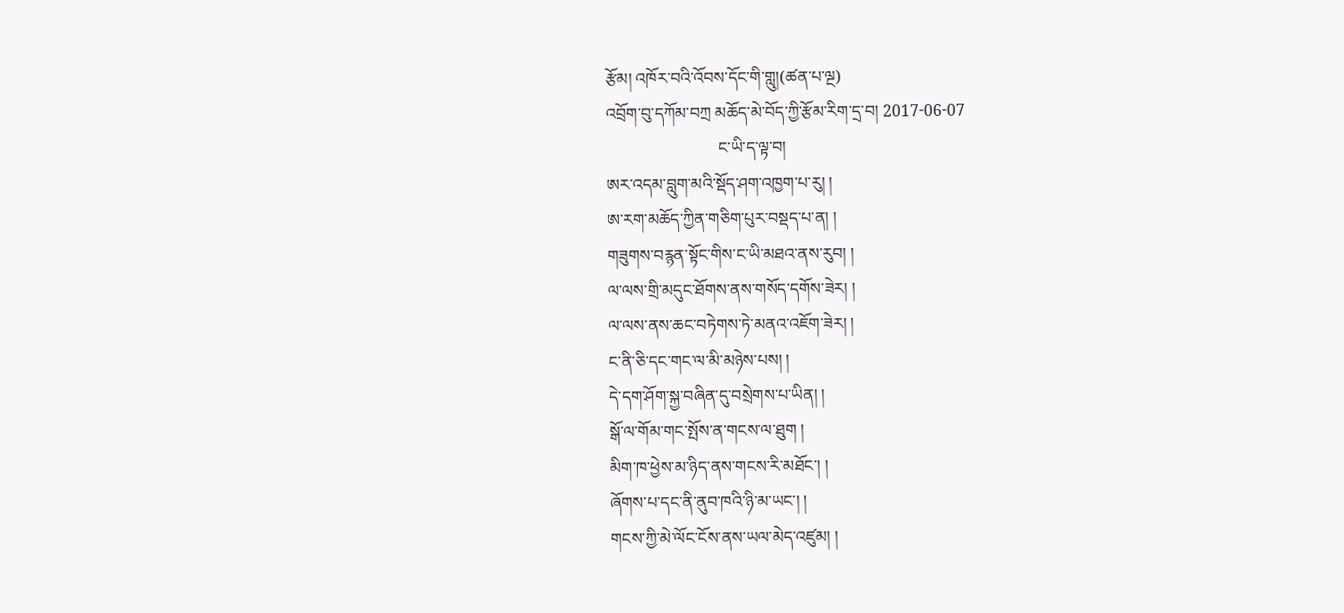རྩོམ། འཁོར་བའི་འོབས་དོང་གི་གླུ།(ཚན་པ་ལྔ)
འབྲོག་བུ་དཀོམ་བཀྲ མཆོད་མེ་བོད་ཀྱི་རྩོམ་རིག་དྲ་བ། 2017-06-07
                           ང་ཡི་ད་ལྟ་བ།
ཨར་འདམ་བླུག་མའི་སྡོད་ཤག་འཁྱག་པ་རུ། །
ཨ་རག་མཆོད་ཀྱིན་གཅིག་པུར་བསྡད་པ་ན། །
གཟུགས་བརྙན་སྟོང་གིས་ང་ཡི་མཐའ་ནས་རུབ། །
ལ་ལས་གྲི་མདུང་ཐོགས་ནས་གསོད་དགོས་ཟེར། །
ལ་ལས་ནས་ཆང་བཏེགས་ཏེ་མནའ་འཇོག་ཟེར། །
ང་ནི་ཅི་དང་གང་ལ་མི་མཉེས་པས། །
དེ་དག་ཤོག་སྐྱ་བཞིན་དུ་བསྲེགས་པ་ཡིན། །
སྒོ་ལ་གོམ་གང་སྤོས་ན་གངས་ལ་ཐུག །
མིག་ཁ་ཕྱེས་མ་ཉིད་ནས་གངས་རི་མཐོང་། །
ཞོགས་པ་དང་ནི་ནུབ་ཁའི་ཉི་མ་ཡང་། །
གངས་ཀྱི་མེ་ལོང་ངོས་ནས་ཡལ་མེད་འཛུམ། །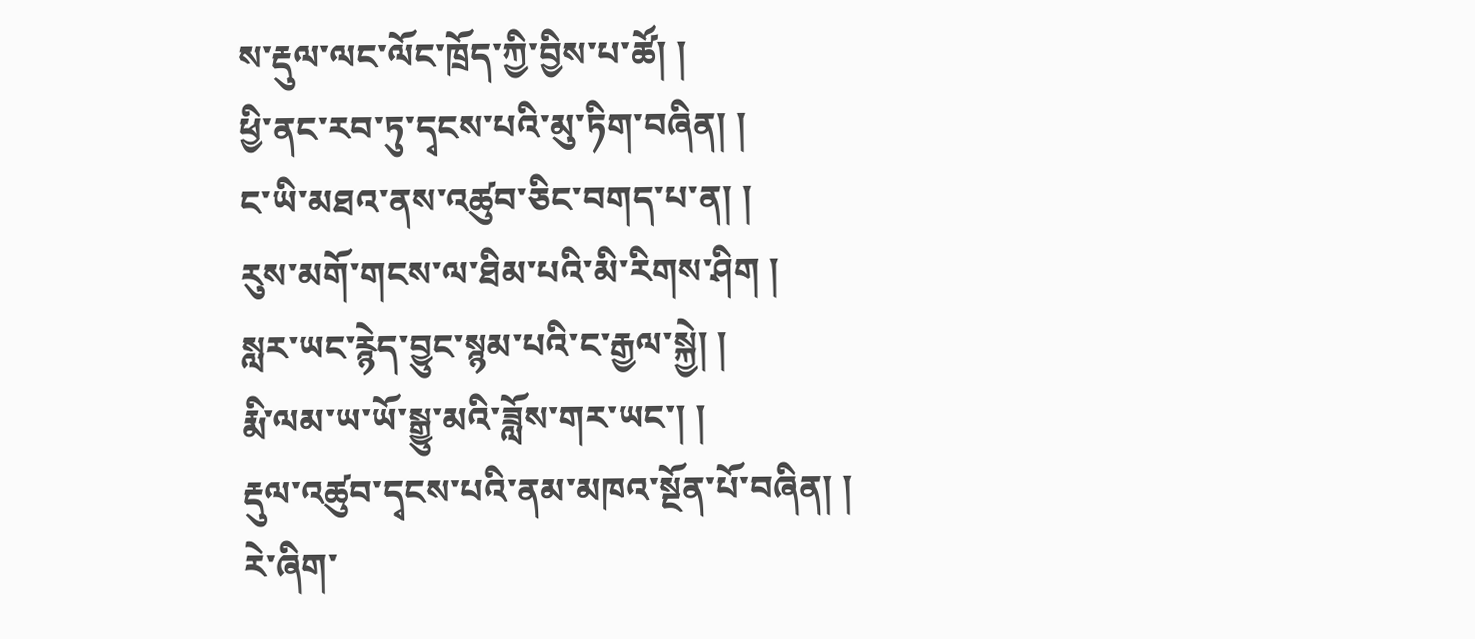ས་རྡུལ་ལང་ལོང་ཁྲོད་ཀྱི་བྱིས་པ་ཚོ། །
ཕྱི་ནང་རབ་ཏུ་དྭངས་པའི་མུ་ཏིག་བཞིན། །
ང་ཡི་མཐའ་ནས་འཚུབ་ཅིང་བགད་པ་ན། །
རུས་མགོ་གངས་ལ་ཐིམ་པའི་མི་རིགས་ཤིག །
སླར་ཡང་རྙེད་བྱུང་སྙམ་པའི་ང་རྒྱལ་སྐྱེ། །
རྨི་ལམ་ཡ་ཡོ་སྒྱུ་མའི་ཟློས་གར་ཡང་། །
རྡུལ་འཚུབ་དྭངས་པའི་ནམ་མཁའ་སྔོན་པོ་བཞིན། །
རེ་ཞིག་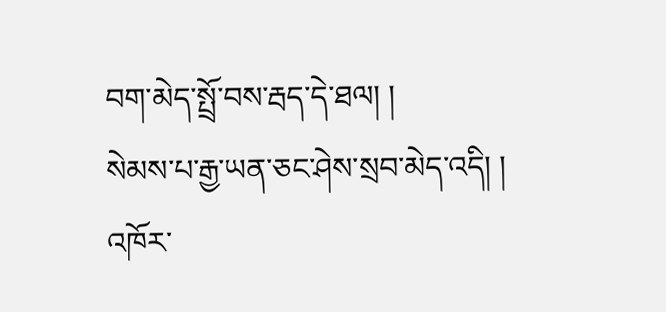བག་མེད་སྤྲོ་བས་རྦད་དེ་ཐལ། །
སེམས་པ་རྒྱ་ཡན་ཅང་ཤེས་སྲབ་མེད་འདི། །
འཁོར་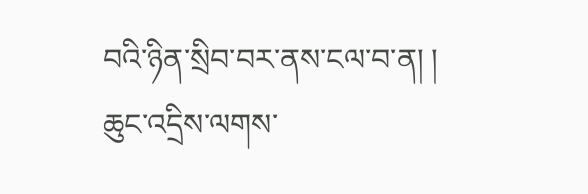བའི་ཉིན་སྲིབ་བར་ནས་ངལ་བ་ན། །
ཆུང་འདྲིས་ལགས་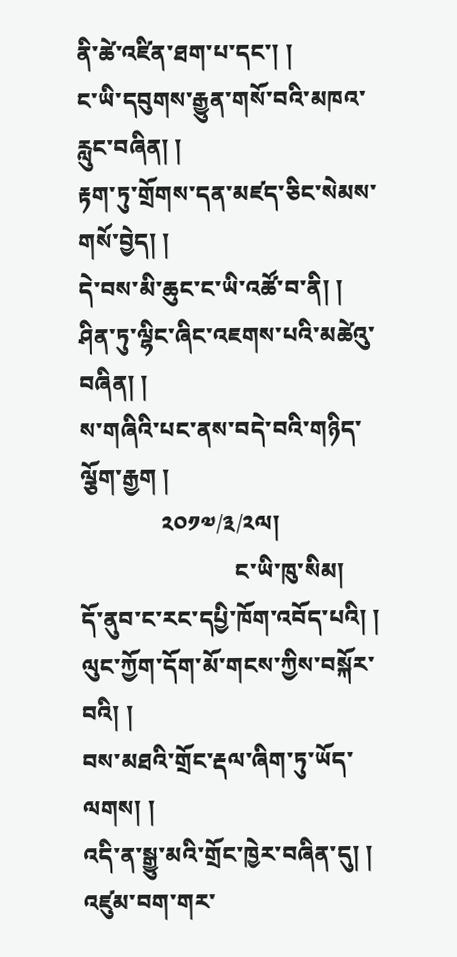ནི་ཚེ་འཛིན་ཐག་པ་དང་། །
ང་ཡི་དབུགས་རྒྱུན་གསོ་བའི་མཁའ་རླུང་བཞིན། །
རྟག་ཏུ་གྲོགས་དན་མཛད་ཅིང་སེམས་གསོ་བྱེད། །
དེ་བས་མི་ཆུང་ང་ཡི་འཚོ་བ་ནི། །
ཤིན་ཏུ་ལྷིང་ཞིང་འཇགས་པའི་མཚེའུ་བཞིན། །
ས་གཞིའི་པང་ནས་བདེ་བའི་གཉིད་ལྕོག་རྒྱག །
              ༢༠༡༧/༣/༢ལ།
                           ང་ཡི་ཁུ་སིམ།
དོ་ནུབ་ང་རང་དཔྱི་ཁོག་འབོད་པའི། །
ལུང་ཀྱོག་དོག་མོ་གངས་ཀྱིས་བསྐོར་བའི། །
བས་མཐའི་གྲོང་རྡལ་ཞིག་ཏུ་ཡོད་ལགས། །
འདི་ན་སྒྱུ་མའི་གྲོང་ཁྱེར་བཞིན་དུ། །
འཛུམ་བག་གར་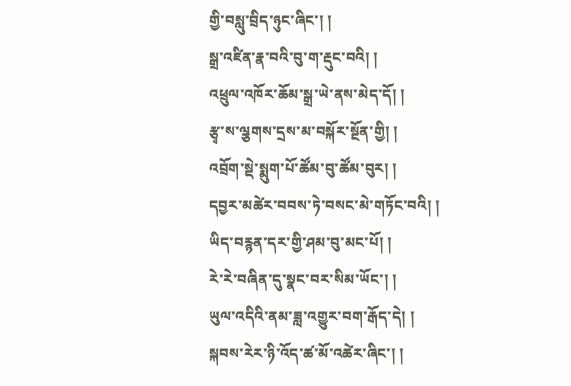གྱི་བསླུ་བྲིད་ཉུང་ཞིང་། །
སྒྲ་འཛིན་རྣ་བའི་བུ་ག་རྡུང་བའི། །
འཕྲུལ་འཁོར་ཆོམ་སྒྲ་ཡེ་ནས་མེད་དོ། །
རྩྭ་ས་ལྕགས་དྲས་མ་བསྐོར་སྔོན་གྱི། །
འབྲོག་སྡེ་སྨུག་པོ་ཚོམ་བུ་ཚོམ་བུར། །
དབྱར་མཚེར་བབས་ཏེ་བསང་མེ་གཏོང་བའི། །
ཡིད་བརྙན་དར་གྱི་ཤམ་བུ་མང་པོ། །
རེ་རེ་བཞིན་དུ་སྣང་བར་སིམ་ཡོང་། །
ཡུལ་འདིའི་ནམ་ཟླ་འགྱུར་བག་རྒོད་དེ། །
སྐབས་རེར་ཉི་འོད་ཚ་མོ་འཚེར་ཞིང་། །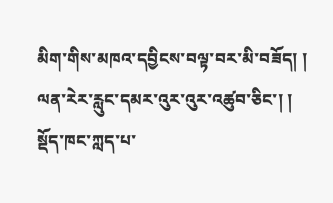མིག་གིས་མཁའ་དབྱིངས་བལྟ་བར་མི་བཟོད། །
ལན་རེར་རླུང་དམར་འུར་འུར་འཚུབ་ཅིང་། །
སྡོད་ཁང་ཀླད་པ་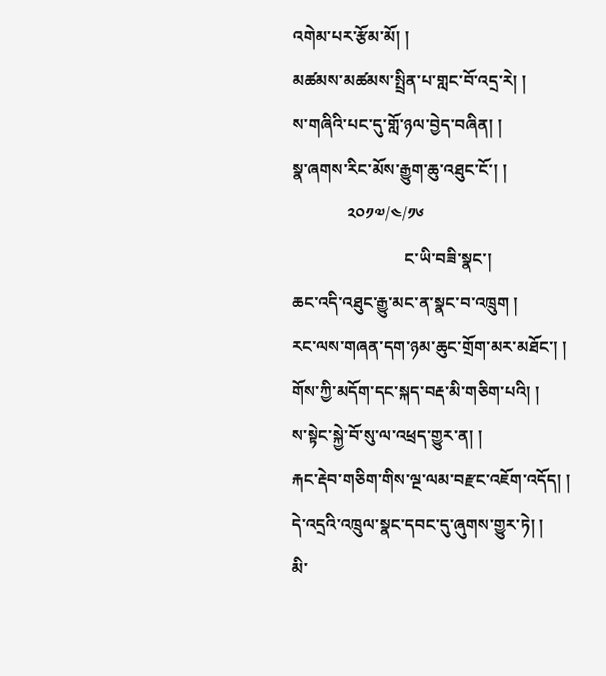འགེམ་པར་རྩོམ་མོ། །
མཚམས་མཚམས་སྤྲིན་པ་གླང་བོ་འདྲ་རེ། །
ས་གཞིའི་པང་དུ་གློ་ཉལ་བྱེད་བཞིན། །
སྣ་ཞགས་རིང་མོས་རྒྱུག་ཆུ་འཐུང་ངོ་། །
             ༢༠༡༧/༤/༡༦
                           ང་ཡི་བཟི་སྣང་།
ཆང་འདི་འཐུང་རྒྱུ་མང་ན་སྣང་བ་འཁྲུག །
རང་ལས་གཞན་དག་ཉམ་ཆུང་གྲོག་མར་མཐོང་། །
གོས་ཀྱི་མདོག་དང་སྐད་བརྡ་མི་གཅིག་པའི། །
ས་སྟེང་སྐྱེ་བོ་སུ་ལ་འཕྲད་གྱུར་ན། །
རྐང་རྡེབ་གཅིག་གིས་ལྔ་ལམ་བརྫང་འཇོག་འདོད། །
དེ་འདྲའི་འཁྲུལ་སྣང་དབང་དུ་ཞུགས་གྱུར་ཏེ། །
མི་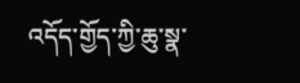འདོད་གྱོད་ཀྱི་ཆུ་སྣ་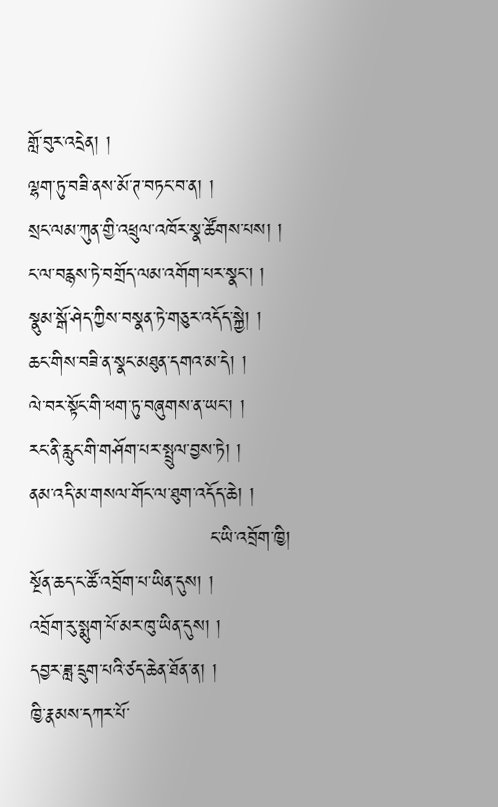གློ་བུར་འདྲེན། །
ལྷག་ཏུ་བཟི་ནས་མོ་ཊ་བཏང་བ་ན། །
སྲང་ལམ་ཀུན་གྱི་འཕྲུལ་འཁོར་སྣ་ཚོགས་པས། །
ང་ལ་བརྙས་ཏེ་བགྲོད་ལམ་འགོག་པར་སྣང་། །
སྣུམ་སྒོ་ཤེད་ཀྱིས་བསྣན་ཏེ་གཅུར་འདོད་སྐྱེ། །
ཆང་གིས་བཟི་ན་སྣང་མཐུན་དགའ་མ་དེ། །
ལེ་བར་སྟོང་གི་ཕག་ཏུ་བཞུགས་ན་ཡང་། །
རང་ནི་རླུང་གི་གཤོག་པར་སྤྲུལ་བྱས་ཏེ། །
ནམ་འདི་མ་གསལ་གོང་ལ་ཐུག་འདོད་ཆེ། །
                            ང་ཡི་འབྲོག་ཁྱི།
སྔོན་ཆད་ང་ཚོ་འབྲོག་པ་ཡིན་དུས། །
འབྲོག་རུ་སྨུག་པོ་མར་ཁུ་ཡིན་དུས། །
དབྱར་ཟླ་དྲུག་པའི་ཙད་ཆེན་ཐོན་ན། །
ཁྱི་རྣམས་དཀར་པོ་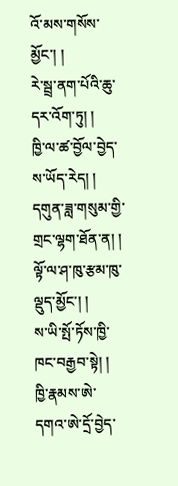འོ་མས་གསོས་མྱོང་། །
རེ་སྦྲ་ནག་པོའི་ཆུ་དར་འོག་ཏུ། །
ཁྱི་ལ་ཚ་བྱོལ་བྱེད་ས་ཡོད་རེད། །
དགུན་ཟླ་གསུམ་གྱི་གྲང་ལྷག་ཐོན་ན། །
ལྟོ་ལ་ཤ་ཁུ་རྩམ་ཁུ་ལྡུད་མྱོང་། །
ས་ཡི་སྤོ་ཏོས་ཁྱི་ཁང་བརྒྱབ་སྟེ། །
ཁྱི་རྣམས་ཨེ་དགའ་ཨེ་དྲོ་བྱེད་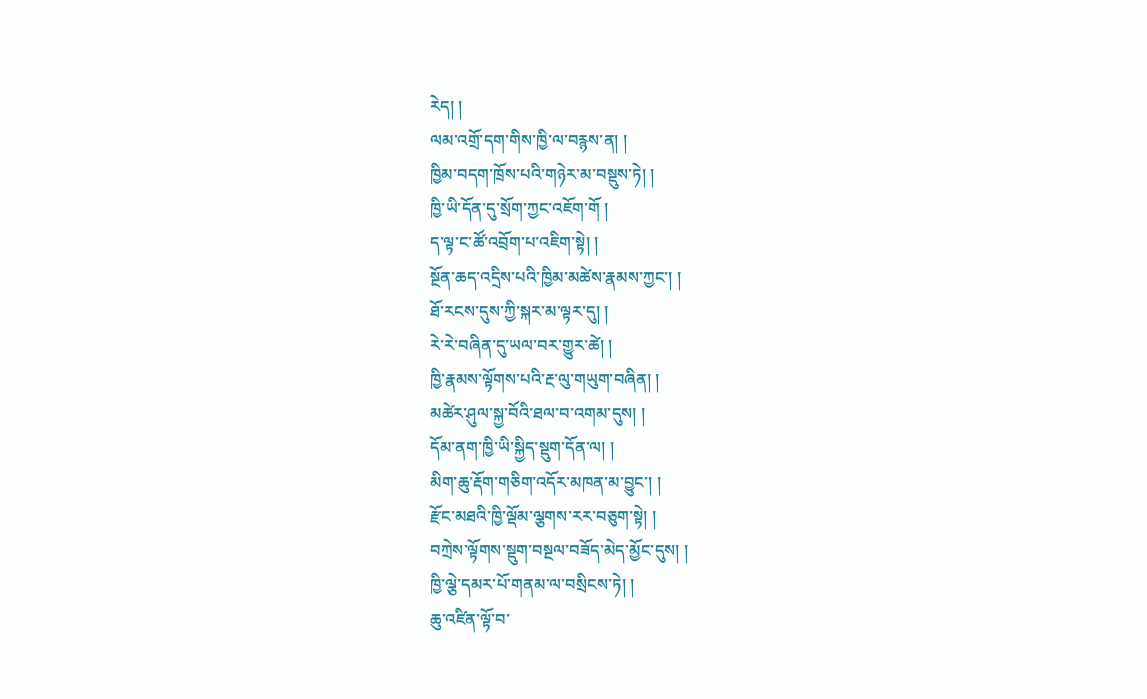རེད། །
ལམ་འགྲོ་དག་གིས་ཁྱི་ལ་བརྙས་ན། །
ཁྱིམ་བདག་ཁྲོས་པའི་གཉེར་མ་བསྡུས་ཏེ། །
ཁྱི་ཡི་དོན་དུ་སྲོག་ཀྱང་འཇོག་གོ །
ད་ལྟ་ང་ཚོ་འབྲོག་པ་འཇིག་སྟེ། །
སྔོན་ཆད་འདྲིས་པའི་ཁྱིམ་མཚེས་རྣམས་ཀྱང་། །
ཐོ་རངས་དུས་ཀྱི་སྐར་མ་ལྟར་དུ། །
རེ་རེ་བཞིན་དུ་ཡལ་བར་གྱུར་ཚེ། །
ཁྱི་རྣམས་ལྟོགས་པའི་རྔ་ལུ་གཡུག་བཞིན། །
མཚེར་ཤུལ་སྐྱ་བོའི་ཐལ་བ་འགམ་དུས། །
དོམ་ནག་ཁྱི་ཡི་སྐྱིད་སྡུག་དོན་ལ། །
མིག་ཆུ་རྡོག་གཅིག་འདོར་མཁན་མ་བྱུང་། །
རྫོང་མཐའི་ཁྱི་ལྡོམ་ལྕགས་རར་བཅུག་སྟེ། །
བཀྲེས་ལྟོགས་སྡུག་བསྔལ་བཟོད་མེད་མྱོང་དུས། །
ཁྱི་ལྕེ་དམར་པོ་གནམ་ལ་བསྲིངས་ཏེ། །
ཆུ་འཛིན་ལྟོ་བ་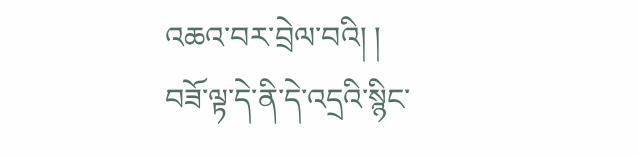འཆའ་བར་བྲེལ་བའི། །
བཟོ་ལྟ་དེ་ནི་དེ་འདྲའི་སྙིང་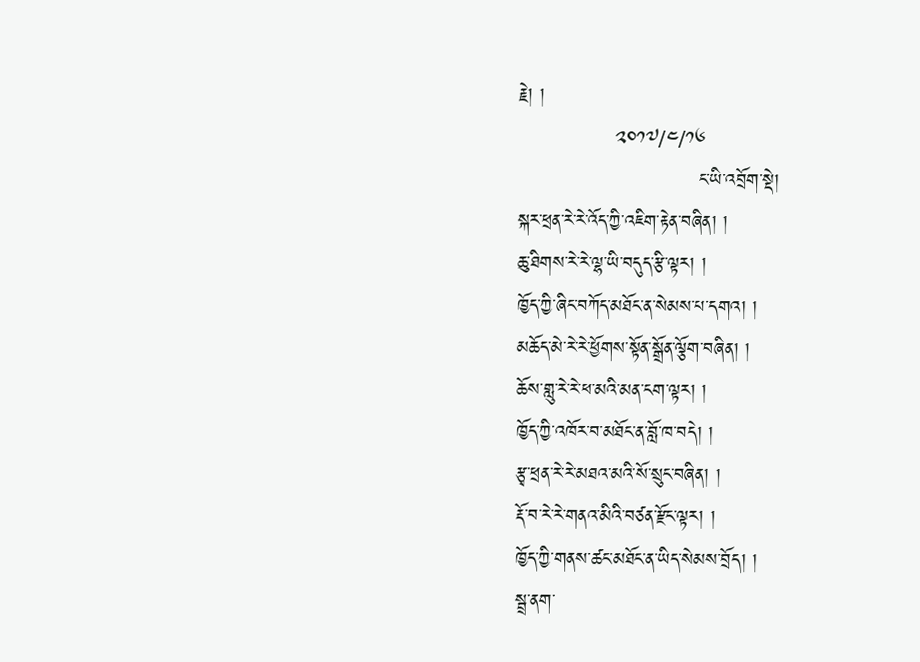རྗེ། །
               ༢༠༡༧/༤/༡༦
                            ང་ཡི་འབྲོག་སྡེ།
སྐར་ཕྲན་རེ་རེ་འོད་ཀྱི་འཇིག་རྟེན་བཞིན། །
ཆུ་ཐིགས་རེ་རེ་ལྷ་ཡི་བདུད་རྩི་ལྟར། །
ཁྱོད་ཀྱི་ཞིང་བཀོད་མཐོང་ན་སེམས་པ་དགའ། །
མཆོད་མེ་རེ་རེ་ཕྱོགས་སྟོན་སྒྲོན་ལྕོག་བཞིན། །
ཆོས་གླུ་རེ་རེ་ཕ་མའི་མན་ངག་ལྟར། །
ཁྱོད་ཀྱི་འཁོར་བ་མཐོང་ན་བློ་ཁ་བདེ། །
རྩྭ་ཕྲན་རེ་རེ་མཐའ་མའི་སོ་སྲུང་བཞིན། །
རྡོ་བ་རེ་རེ་གནའ་མིའི་བཙན་རྫོང་ལྟར། །
ཁྱོད་ཀྱི་གནས་ཚང་མཐོང་ན་ཡིད་སེམས་བྲོད། །
སྦྲ་ནག་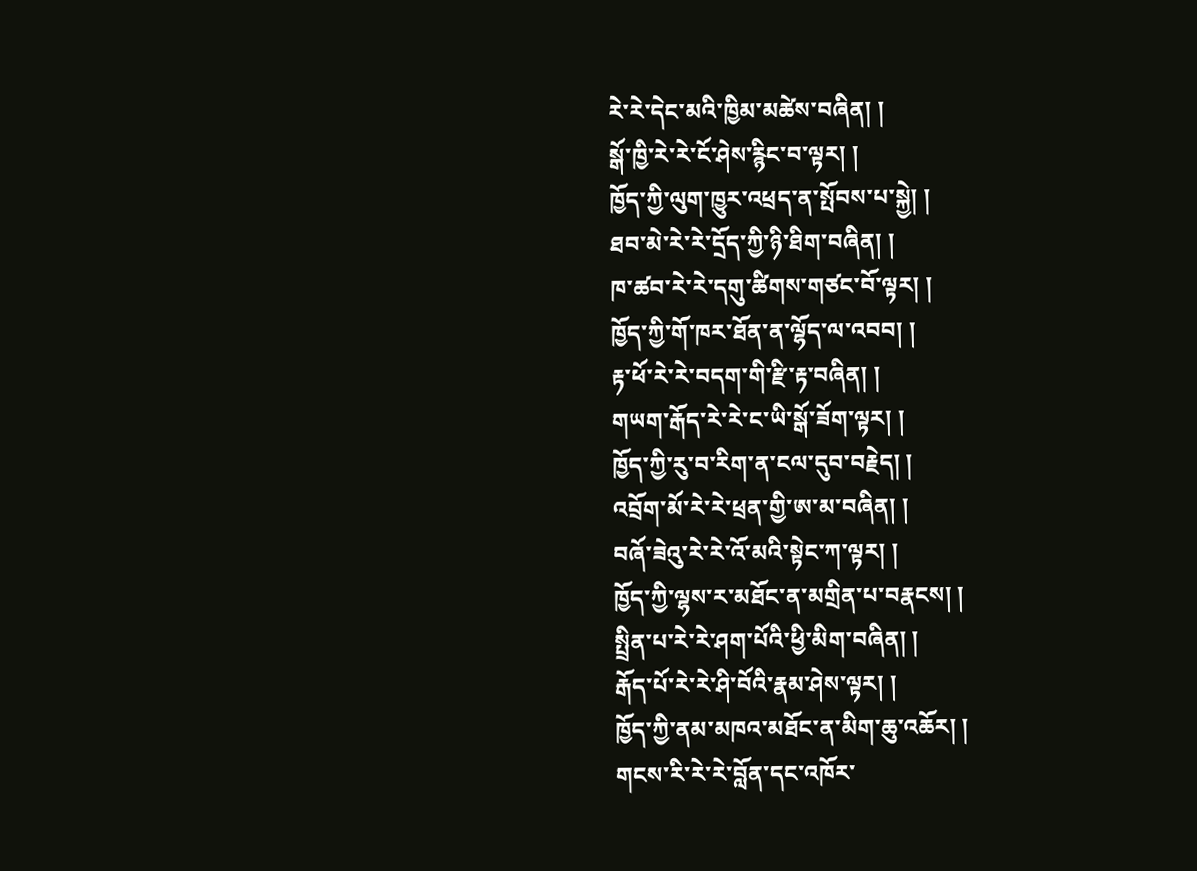རེ་རེ་དེང་མའི་ཁྱིམ་མཚེས་བཞིན། །
སྒོ་ཁྱི་རེ་རེ་ངོ་ཤེས་རྙིང་བ་ལྟར། །
ཁྱོད་ཀྱི་ལུག་ཁྱུར་འཕྲད་ན་སྤོབས་པ་སྐྱེ། །
ཐབ་མེ་རེ་རེ་དྲོད་ཀྱི་ཉི་ཐིག་བཞིན། །
ཁ་ཚབ་རེ་རེ་དགུ་ཚིགས་གཙང་བོ་ལྟར། །
ཁྱོད་ཀྱི་གོ་ཁར་ཐོན་ན་ལྷོད་ལ་འབབ། །
རྟ་ཕོ་རེ་རེ་བདག་གི་རྫི་རྟ་བཞིན། །
གཡག་རྒོད་རེ་རེ་ང་ཡི་སྒོ་ཟོག་ལྟར། །
ཁྱོད་ཀྱི་རུ་བ་རིག་ན་ངལ་དུབ་བརྗེད། །
འབྲོག་མོ་རེ་རེ་ཕྲན་གྱི་ཨ་མ་བཞིན། །
བཞོ་ཟེའུ་རེ་རེ་འོ་མའི་སྟེང་ཀ་ལྟར། །
ཁྱོད་ཀྱི་ལྷས་ར་མཐོང་ན་མགྲིན་པ་བརྣངས། །
སྤྲིན་པ་རེ་རེ་ཤག་པོའི་ཕྱི་མིག་བཞིན། །
རྒོད་པོ་རེ་རེ་ཤི་བོའི་རྣམ་ཤེས་ལྟར། །
ཁྱོད་ཀྱི་ནམ་མཁའ་མཐོང་ན་མིག་ཆུ་འཆོར། །
གངས་རི་རེ་རེ་བློན་དང་འཁོར་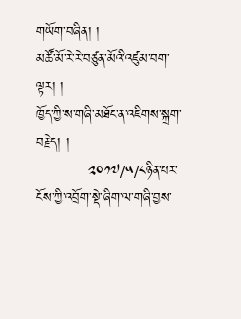གཡོག་བཞིན། །
མཚོ་མོ་རེ་རེ་བཙུན་མོའི་འཛུམ་བག་ལྟར། །
ཁྱོད་ཀྱི་ས་གཞི་མཐོང་ན་འཇིགས་སྐྲག་བརྗེད། །
           ༢༠༡༧/༥/༨ཉིན་པར་ངོས་ཀྱི་འབྲོག་སྡེ་ཞིག་ལ་གཞི་བྱས་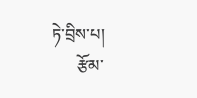ཏེ་བྲིས་པ།
      རྩོམ་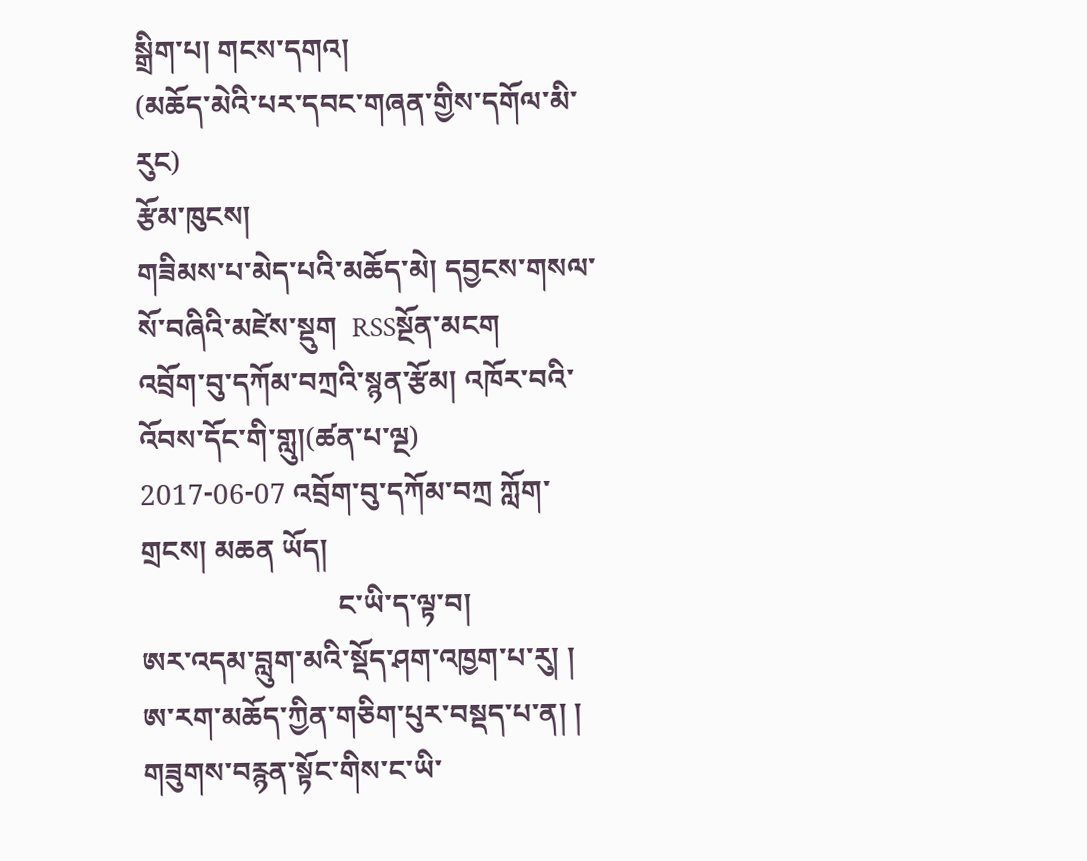སྒྲིག་པ། གངས་དགའ།
(མཆོད་མེའི་པར་དབང་གཞན་གྱིས་དགོལ་མི་རུང)
རྩོམ་ཁུངས།
གཟིམས་པ་མེད་པའི་མཆོད་མེ། དབྱངས་གསལ་སོ་བཞིའི་མཛེས་སྡུག  RSSསྔོན་མངག
འབྲོག་བུ་དཀོམ་བཀྲའི་སྙན་རྩོམ། འཁོར་བའི་འོབས་དོང་གི་གླུ།(ཚན་པ་ལྔ)
2017-06-07 འབྲོག་བུ་དཀོམ་བཀྲ ཀློག་གྲངས། མཆན ཡོད།
                           ང་ཡི་ད་ལྟ་བ།
ཨར་འདམ་བླུག་མའི་སྡོད་ཤག་འཁྱག་པ་རུ། །
ཨ་རག་མཆོད་ཀྱིན་གཅིག་པུར་བསྡད་པ་ན། །
གཟུགས་བརྙན་སྟོང་གིས་ང་ཡི་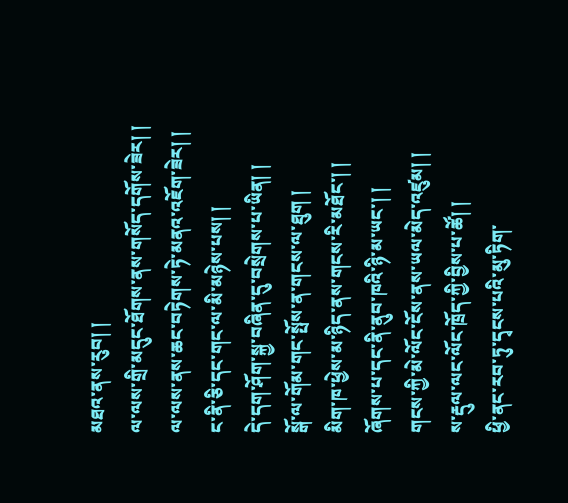མཐའ་ནས་རུབ། །
ལ་ལས་གྲི་མདུང་ཐོགས་ནས་གསོད་དགོས་ཟེར། །
ལ་ལས་ནས་ཆང་བཏེགས་ཏེ་མནའ་འཇོག་ཟེར། །
ང་ནི་ཅི་དང་གང་ལ་མི་མཉེས་པས། །
དེ་དག་ཤོག་སྐྱ་བཞིན་དུ་བསྲེགས་པ་ཡིན། །
སྒོ་ལ་གོམ་གང་སྤོས་ན་གངས་ལ་ཐུག །
མིག་ཁ་ཕྱེས་མ་ཉིད་ནས་གངས་རི་མཐོང་། །
ཞོགས་པ་དང་ནི་ནུབ་ཁའི་ཉི་མ་ཡང་། །
གངས་ཀྱི་མེ་ལོང་ངོས་ནས་ཡལ་མེད་འཛུམ། །
ས་རྡུལ་ལང་ལོང་ཁྲོད་ཀྱི་བྱིས་པ་ཚོ། །
ཕྱི་ནང་རབ་ཏུ་དྭངས་པའི་མུ་ཏིག་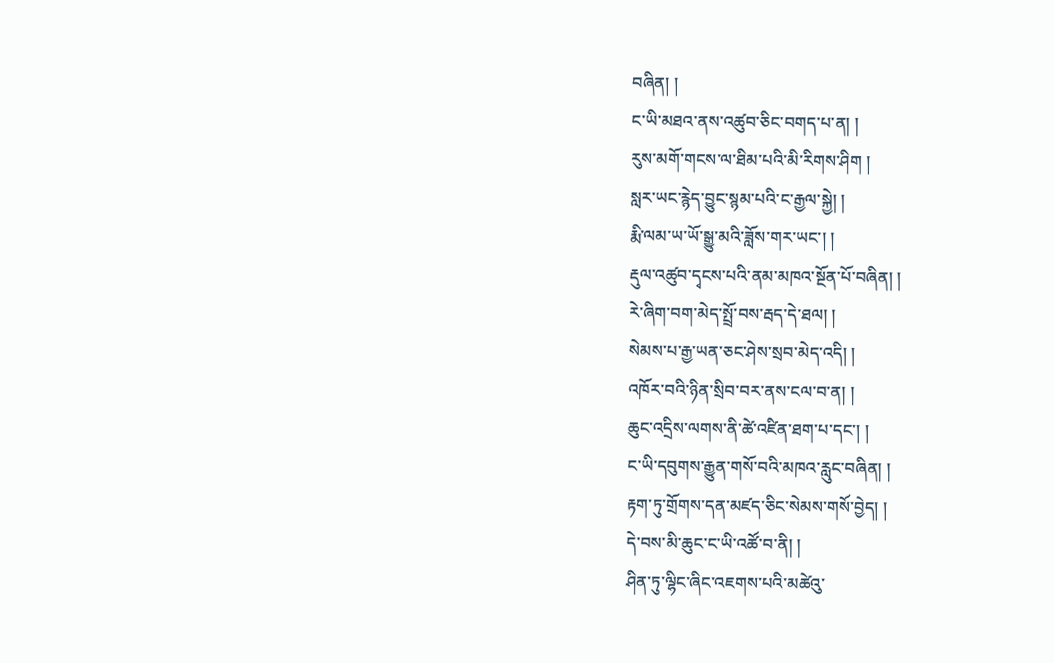བཞིན། །
ང་ཡི་མཐའ་ནས་འཚུབ་ཅིང་བགད་པ་ན། །
རུས་མགོ་གངས་ལ་ཐིམ་པའི་མི་རིགས་ཤིག །
སླར་ཡང་རྙེད་བྱུང་སྙམ་པའི་ང་རྒྱལ་སྐྱེ། །
རྨི་ལམ་ཡ་ཡོ་སྒྱུ་མའི་ཟློས་གར་ཡང་། །
རྡུལ་འཚུབ་དྭངས་པའི་ནམ་མཁའ་སྔོན་པོ་བཞིན། །
རེ་ཞིག་བག་མེད་སྤྲོ་བས་རྦད་དེ་ཐལ། །
སེམས་པ་རྒྱ་ཡན་ཅང་ཤེས་སྲབ་མེད་འདི། །
འཁོར་བའི་ཉིན་སྲིབ་བར་ནས་ངལ་བ་ན། །
ཆུང་འདྲིས་ལགས་ནི་ཚེ་འཛིན་ཐག་པ་དང་། །
ང་ཡི་དབུགས་རྒྱུན་གསོ་བའི་མཁའ་རླུང་བཞིན། །
རྟག་ཏུ་གྲོགས་དན་མཛད་ཅིང་སེམས་གསོ་བྱེད། །
དེ་བས་མི་ཆུང་ང་ཡི་འཚོ་བ་ནི། །
ཤིན་ཏུ་ལྷིང་ཞིང་འཇགས་པའི་མཚེའུ་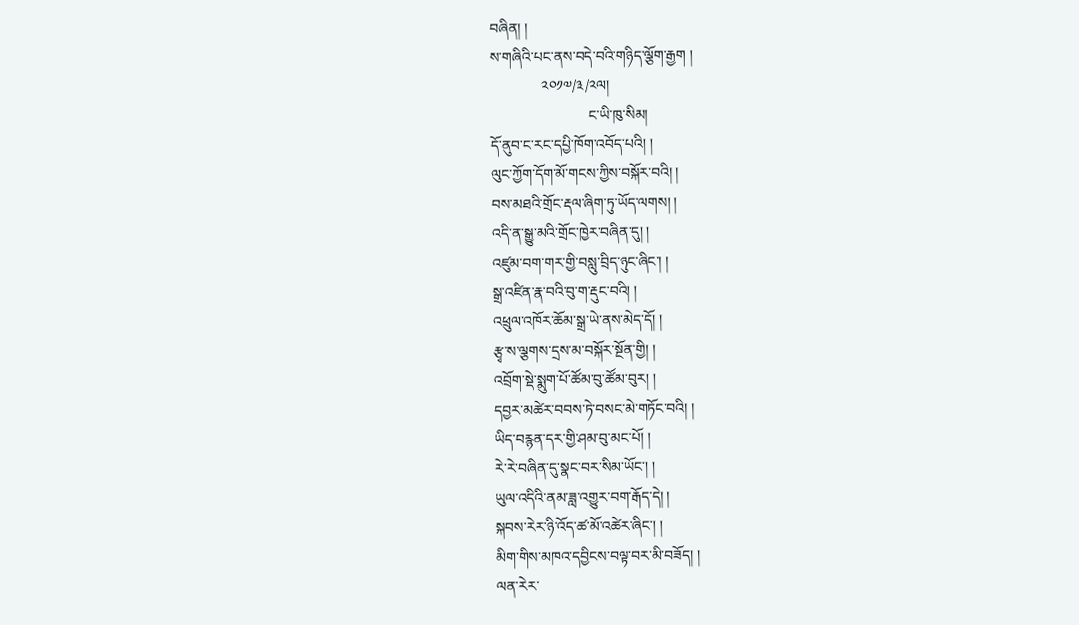བཞིན། །
ས་གཞིའི་པང་ནས་བདེ་བའི་གཉིད་ལྕོག་རྒྱག །
              ༢༠༡༧/༣/༢ལ།
                           ང་ཡི་ཁུ་སིམ།
དོ་ནུབ་ང་རང་དཔྱི་ཁོག་འབོད་པའི། །
ལུང་ཀྱོག་དོག་མོ་གངས་ཀྱིས་བསྐོར་བའི། །
བས་མཐའི་གྲོང་རྡལ་ཞིག་ཏུ་ཡོད་ལགས། །
འདི་ན་སྒྱུ་མའི་གྲོང་ཁྱེར་བཞིན་དུ། །
འཛུམ་བག་གར་གྱི་བསླུ་བྲིད་ཉུང་ཞིང་། །
སྒྲ་འཛིན་རྣ་བའི་བུ་ག་རྡུང་བའི། །
འཕྲུལ་འཁོར་ཆོམ་སྒྲ་ཡེ་ནས་མེད་དོ། །
རྩྭ་ས་ལྕགས་དྲས་མ་བསྐོར་སྔོན་གྱི། །
འབྲོག་སྡེ་སྨུག་པོ་ཚོམ་བུ་ཚོམ་བུར། །
དབྱར་མཚེར་བབས་ཏེ་བསང་མེ་གཏོང་བའི། །
ཡིད་བརྙན་དར་གྱི་ཤམ་བུ་མང་པོ། །
རེ་རེ་བཞིན་དུ་སྣང་བར་སིམ་ཡོང་། །
ཡུལ་འདིའི་ནམ་ཟླ་འགྱུར་བག་རྒོད་དེ། །
སྐབས་རེར་ཉི་འོད་ཚ་མོ་འཚེར་ཞིང་། །
མིག་གིས་མཁའ་དབྱིངས་བལྟ་བར་མི་བཟོད། །
ལན་རེར་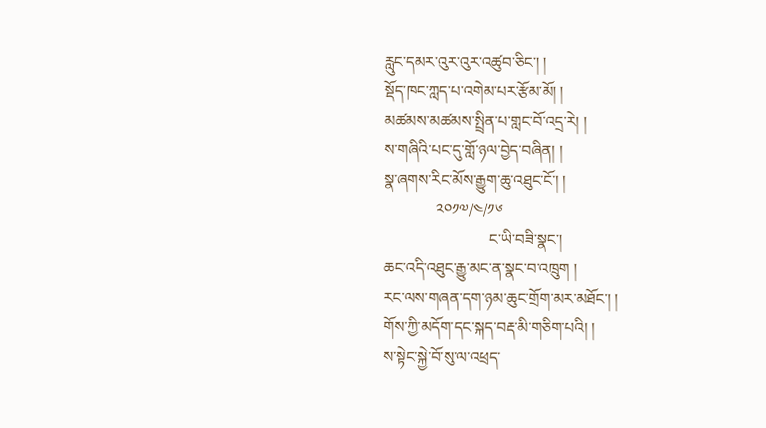རླུང་དམར་འུར་འུར་འཚུབ་ཅིང་། །
སྡོད་ཁང་ཀླད་པ་འགེམ་པར་རྩོམ་མོ། །
མཚམས་མཚམས་སྤྲིན་པ་གླང་བོ་འདྲ་རེ། །
ས་གཞིའི་པང་དུ་གློ་ཉལ་བྱེད་བཞིན། །
སྣ་ཞགས་རིང་མོས་རྒྱུག་ཆུ་འཐུང་ངོ་། །
             ༢༠༡༧/༤/༡༦
                           ང་ཡི་བཟི་སྣང་།
ཆང་འདི་འཐུང་རྒྱུ་མང་ན་སྣང་བ་འཁྲུག །
རང་ལས་གཞན་དག་ཉམ་ཆུང་གྲོག་མར་མཐོང་། །
གོས་ཀྱི་མདོག་དང་སྐད་བརྡ་མི་གཅིག་པའི། །
ས་སྟེང་སྐྱེ་བོ་སུ་ལ་འཕྲད་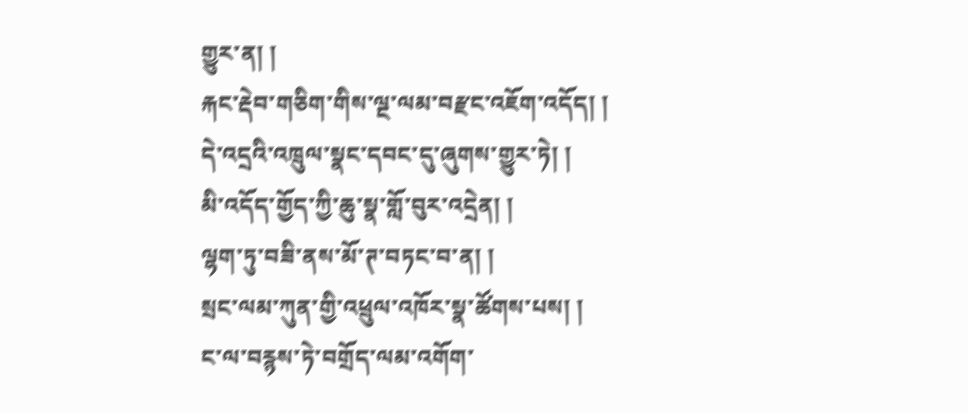གྱུར་ན། །
རྐང་རྡེབ་གཅིག་གིས་ལྔ་ལམ་བརྫང་འཇོག་འདོད། །
དེ་འདྲའི་འཁྲུལ་སྣང་དབང་དུ་ཞུགས་གྱུར་ཏེ། །
མི་འདོད་གྱོད་ཀྱི་ཆུ་སྣ་གློ་བུར་འདྲེན། །
ལྷག་ཏུ་བཟི་ནས་མོ་ཊ་བཏང་བ་ན། །
སྲང་ལམ་ཀུན་གྱི་འཕྲུལ་འཁོར་སྣ་ཚོགས་པས། །
ང་ལ་བརྙས་ཏེ་བགྲོད་ལམ་འགོག་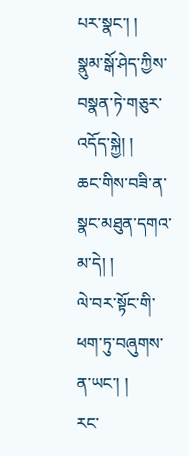པར་སྣང་། །
སྣུམ་སྒོ་ཤེད་ཀྱིས་བསྣན་ཏེ་གཅུར་འདོད་སྐྱེ། །
ཆང་གིས་བཟི་ན་སྣང་མཐུན་དགའ་མ་དེ། །
ལེ་བར་སྟོང་གི་ཕག་ཏུ་བཞུགས་ན་ཡང་། །
རང་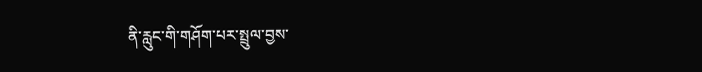ནི་རླུང་གི་གཤོག་པར་སྤྲུལ་བྱས་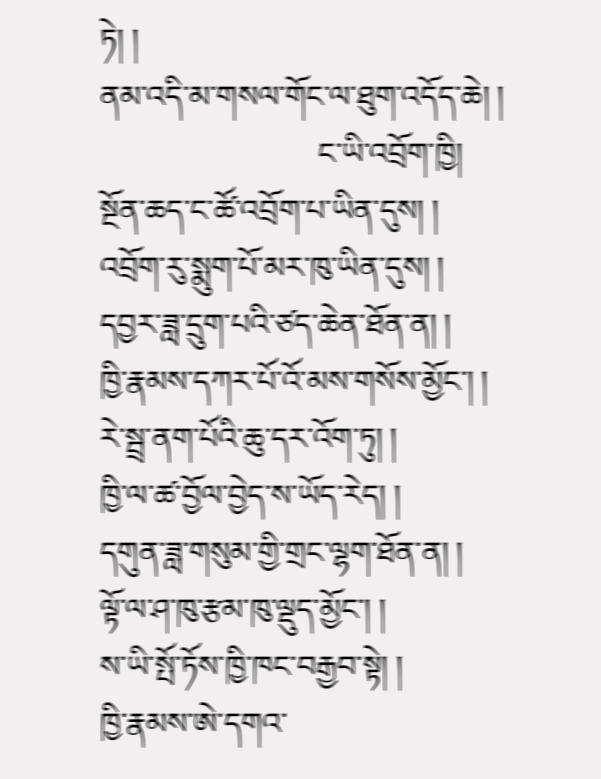ཏེ། །
ནམ་འདི་མ་གསལ་གོང་ལ་ཐུག་འདོད་ཆེ། །
                            ང་ཡི་འབྲོག་ཁྱི།
སྔོན་ཆད་ང་ཚོ་འབྲོག་པ་ཡིན་དུས། །
འབྲོག་རུ་སྨུག་པོ་མར་ཁུ་ཡིན་དུས། །
དབྱར་ཟླ་དྲུག་པའི་ཙད་ཆེན་ཐོན་ན། །
ཁྱི་རྣམས་དཀར་པོ་འོ་མས་གསོས་མྱོང་། །
རེ་སྦྲ་ནག་པོའི་ཆུ་དར་འོག་ཏུ། །
ཁྱི་ལ་ཚ་བྱོལ་བྱེད་ས་ཡོད་རེད། །
དགུན་ཟླ་གསུམ་གྱི་གྲང་ལྷག་ཐོན་ན། །
ལྟོ་ལ་ཤ་ཁུ་རྩམ་ཁུ་ལྡུད་མྱོང་། །
ས་ཡི་སྤོ་ཏོས་ཁྱི་ཁང་བརྒྱབ་སྟེ། །
ཁྱི་རྣམས་ཨེ་དགའ་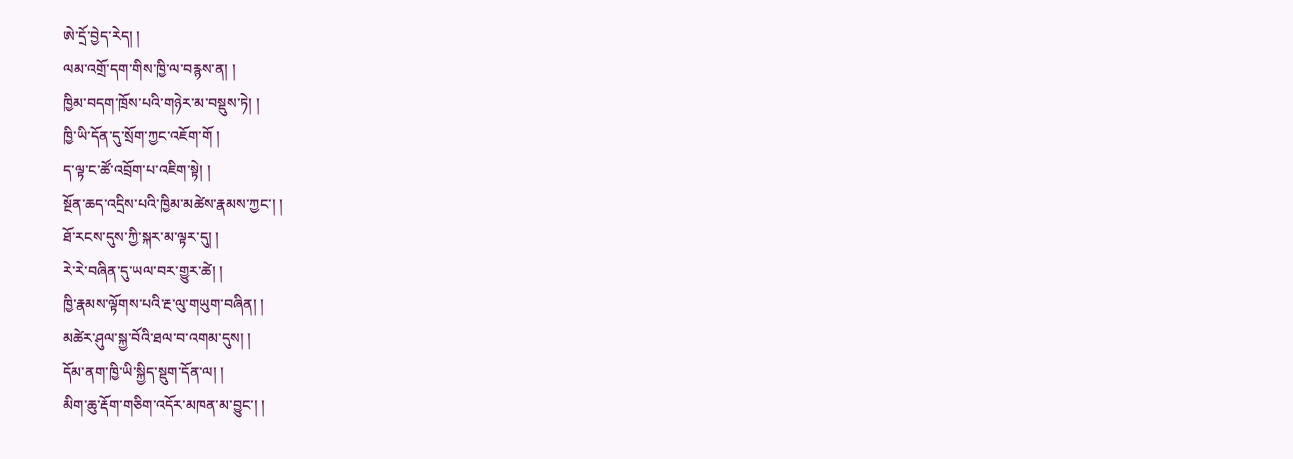ཨེ་དྲོ་བྱེད་རེད། །
ལམ་འགྲོ་དག་གིས་ཁྱི་ལ་བརྙས་ན། །
ཁྱིམ་བདག་ཁྲོས་པའི་གཉེར་མ་བསྡུས་ཏེ། །
ཁྱི་ཡི་དོན་དུ་སྲོག་ཀྱང་འཇོག་གོ །
ད་ལྟ་ང་ཚོ་འབྲོག་པ་འཇིག་སྟེ། །
སྔོན་ཆད་འདྲིས་པའི་ཁྱིམ་མཚེས་རྣམས་ཀྱང་། །
ཐོ་རངས་དུས་ཀྱི་སྐར་མ་ལྟར་དུ། །
རེ་རེ་བཞིན་དུ་ཡལ་བར་གྱུར་ཚེ། །
ཁྱི་རྣམས་ལྟོགས་པའི་རྔ་ལུ་གཡུག་བཞིན། །
མཚེར་ཤུལ་སྐྱ་བོའི་ཐལ་བ་འགམ་དུས། །
དོམ་ནག་ཁྱི་ཡི་སྐྱིད་སྡུག་དོན་ལ། །
མིག་ཆུ་རྡོག་གཅིག་འདོར་མཁན་མ་བྱུང་། །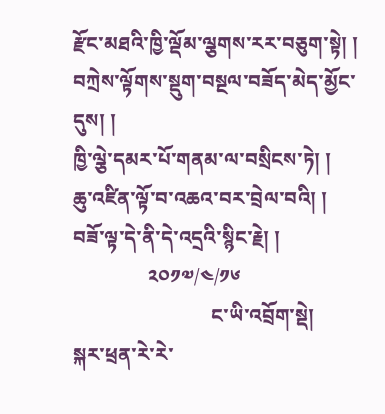རྫོང་མཐའི་ཁྱི་ལྡོམ་ལྕགས་རར་བཅུག་སྟེ། །
བཀྲེས་ལྟོགས་སྡུག་བསྔལ་བཟོད་མེད་མྱོང་དུས། །
ཁྱི་ལྕེ་དམར་པོ་གནམ་ལ་བསྲིངས་ཏེ། །
ཆུ་འཛིན་ལྟོ་བ་འཆའ་བར་བྲེལ་བའི། །
བཟོ་ལྟ་དེ་ནི་དེ་འདྲའི་སྙིང་རྗེ། །
               ༢༠༡༧/༤/༡༦
                            ང་ཡི་འབྲོག་སྡེ།
སྐར་ཕྲན་རེ་རེ་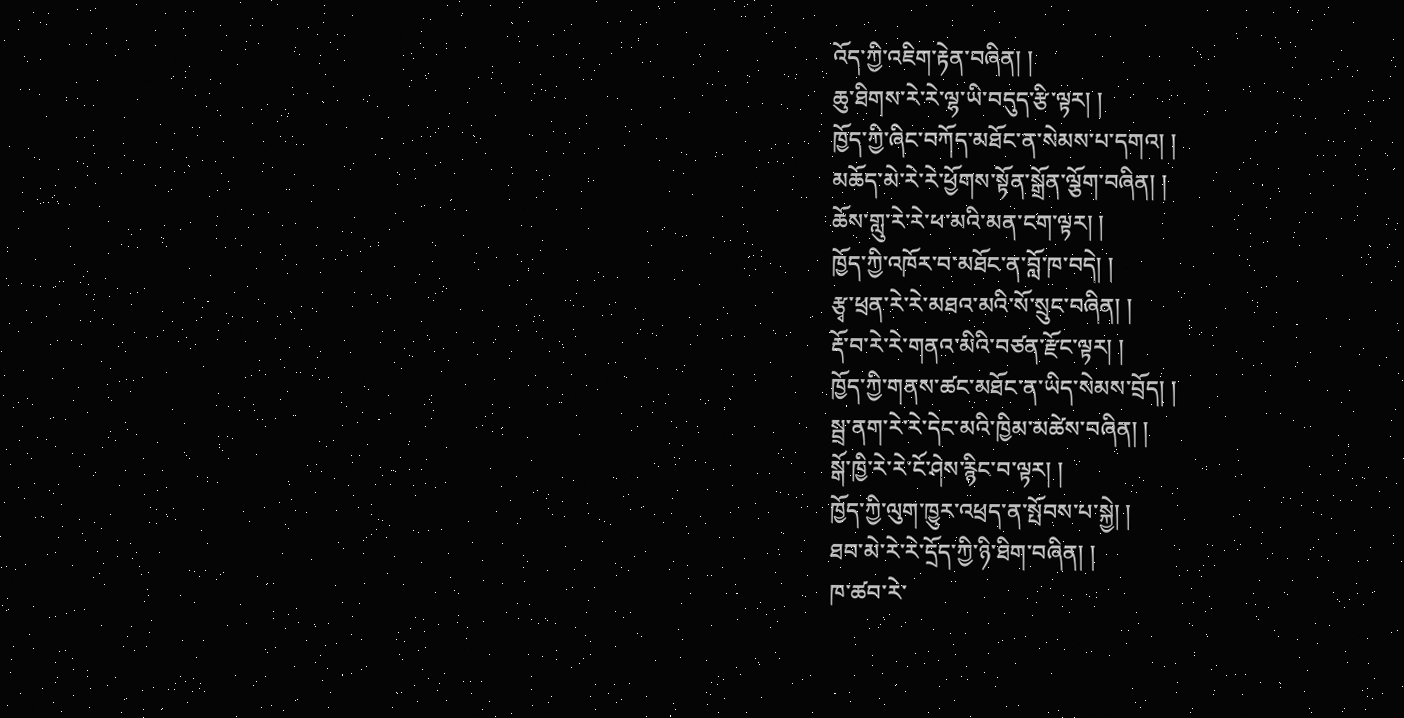འོད་ཀྱི་འཇིག་རྟེན་བཞིན། །
ཆུ་ཐིགས་རེ་རེ་ལྷ་ཡི་བདུད་རྩི་ལྟར། །
ཁྱོད་ཀྱི་ཞིང་བཀོད་མཐོང་ན་སེམས་པ་དགའ། །
མཆོད་མེ་རེ་རེ་ཕྱོགས་སྟོན་སྒྲོན་ལྕོག་བཞིན། །
ཆོས་གླུ་རེ་རེ་ཕ་མའི་མན་ངག་ལྟར། །
ཁྱོད་ཀྱི་འཁོར་བ་མཐོང་ན་བློ་ཁ་བདེ། །
རྩྭ་ཕྲན་རེ་རེ་མཐའ་མའི་སོ་སྲུང་བཞིན། །
རྡོ་བ་རེ་རེ་གནའ་མིའི་བཙན་རྫོང་ལྟར། །
ཁྱོད་ཀྱི་གནས་ཚང་མཐོང་ན་ཡིད་སེམས་བྲོད། །
སྦྲ་ནག་རེ་རེ་དེང་མའི་ཁྱིམ་མཚེས་བཞིན། །
སྒོ་ཁྱི་རེ་རེ་ངོ་ཤེས་རྙིང་བ་ལྟར། །
ཁྱོད་ཀྱི་ལུག་ཁྱུར་འཕྲད་ན་སྤོབས་པ་སྐྱེ། །
ཐབ་མེ་རེ་རེ་དྲོད་ཀྱི་ཉི་ཐིག་བཞིན། །
ཁ་ཚབ་རེ་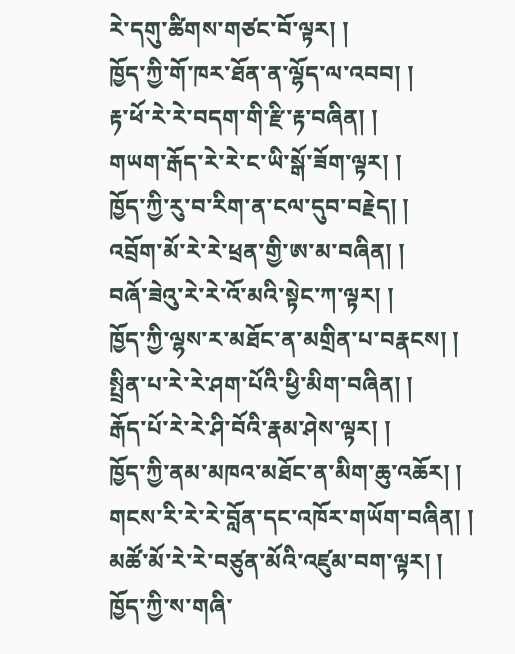རེ་དགུ་ཚིགས་གཙང་བོ་ལྟར། །
ཁྱོད་ཀྱི་གོ་ཁར་ཐོན་ན་ལྷོད་ལ་འབབ། །
རྟ་ཕོ་རེ་རེ་བདག་གི་རྫི་རྟ་བཞིན། །
གཡག་རྒོད་རེ་རེ་ང་ཡི་སྒོ་ཟོག་ལྟར། །
ཁྱོད་ཀྱི་རུ་བ་རིག་ན་ངལ་དུབ་བརྗེད། །
འབྲོག་མོ་རེ་རེ་ཕྲན་གྱི་ཨ་མ་བཞིན། །
བཞོ་ཟེའུ་རེ་རེ་འོ་མའི་སྟེང་ཀ་ལྟར། །
ཁྱོད་ཀྱི་ལྷས་ར་མཐོང་ན་མགྲིན་པ་བརྣངས། །
སྤྲིན་པ་རེ་རེ་ཤག་པོའི་ཕྱི་མིག་བཞིན། །
རྒོད་པོ་རེ་རེ་ཤི་བོའི་རྣམ་ཤེས་ལྟར། །
ཁྱོད་ཀྱི་ནམ་མཁའ་མཐོང་ན་མིག་ཆུ་འཆོར། །
གངས་རི་རེ་རེ་བློན་དང་འཁོར་གཡོག་བཞིན། །
མཚོ་མོ་རེ་རེ་བཙུན་མོའི་འཛུམ་བག་ལྟར། །
ཁྱོད་ཀྱི་ས་གཞི་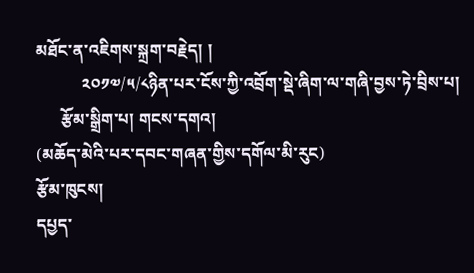མཐོང་ན་འཇིགས་སྐྲག་བརྗེད། །
           ༢༠༡༧/༥/༨ཉིན་པར་ངོས་ཀྱི་འབྲོག་སྡེ་ཞིག་ལ་གཞི་བྱས་ཏེ་བྲིས་པ།
      རྩོམ་སྒྲིག་པ། གངས་དགའ།
(མཆོད་མེའི་པར་དབང་གཞན་གྱིས་དགོལ་མི་རུང)
རྩོམ་ཁུངས།
དཔྱད་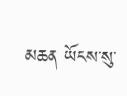མཆན ཡོངས་སུ་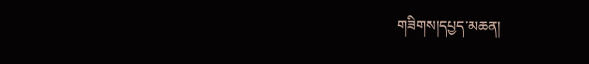གཟིགས།དཔྱད་མཆན།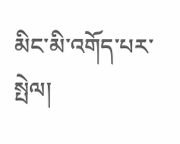མིང་མི་འགོད་པར་སྤེལ།